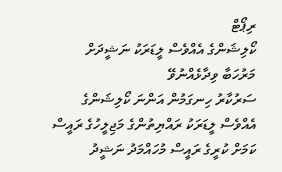ރިޕޯޓް
ކޯލިޝަންގެ އެއްވެސް ލީޑަރަކު ނަޝީދަށް މަރުހަބާ ވިދާޅެއްނުވޭ
ސަރުކާރު ހިނގަމުން އަންނަ ކޯލިޝަންގެ އެއްވެސް ލީޑަރަކު ރައްޔިތުންގެ މަޖިލީހުގެ ރައީސް ކަމަށް ކުރީގެ ރައީސް މުހައްމަދު ނަޝީދު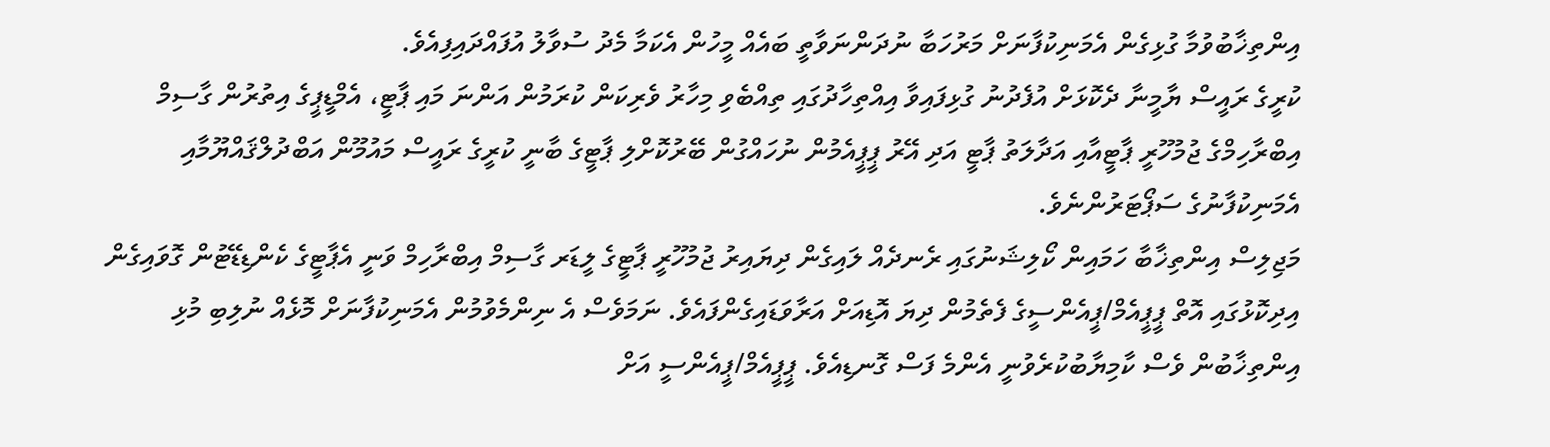އިންތިޚާބުވުމާ ގުޅިގެން އެމަނިކުފާނަށް މަރުހަބާ ނުދަންނަވާތީ ބައެއް މީހުން އެކަމާ މެދު ސުވާލު އުފައްދައިފިއެވެ.
ކުރީގެ ރައީސް ޔާމީނާ ދެކޮޅަށް އުފެދުނު ގުޅިފައިވާ އިއްތިހާދުގައި ތިއްބެވި މިހާރު ވެރިކަން ކުރަމުން އަންނަ މައި ޕާޓީ، އެމްޑީޕީގެ އިތުރުން ގާސިމް އިބްރާހިމްގެ ޖުމުހޫރީ ޕާޓީއާއި އަދާލަތު ޕާޓީ އަދި އޭރު ޕީޕީއެމުން ނުހައްގުން ބޭރުކޮށްލި ޕާޓީގެ ބާނީ ކުރީގެ ރައީސް މައުމޫން އަބްދުލްޤައްޔޫމާއި އެމަނިކުފާނުގެ ސަޕޯޓަރުންނެވެ.
މަޖިލިސް އިންތިޚާބާ ހަމައިން ކޯލިޝަނުގައި ރެނދެއް ލައިގެން ދިޔައިރު ޖުމުހޫރީ ޕާޓީގެ ލީޑަރ ގާސިމް އިބްރާހިމް ވަނީ އެޕާޓީގެ ކެންޑިޑޭޓުން ގޮވައިގެން އިދިކޮޅުގައި އޮތް ޕީޕީއެމް/ޕީއެންސީގެ ފެތެމުން ދިޔަ އޮޑިއަށް އަރާވަޑައިގެންފައެވެ. ނަމަވެސް އެ ނިންމެވުމުން އެމަނިކުފާނަށް މޮޅެއް ނުލިބި މުޅި އިންތިޚާބުން ވެސް ކާމިޔާބުކުރެވުނީ އެންމެ ފަސް ގޮނޑިއެވެ. ޕީޕީއެމް/ޕީއެންސީ އަށް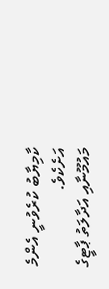ކާމިޔާބު ކުރެވުނީ އެންމެ އަށެކެވެ.
މައުމޫނާއި އަދާލަތު ޕާޓީގެ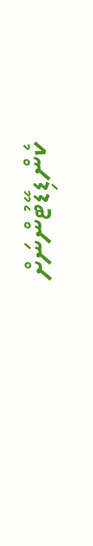ކެންޑިޑޭޓުންނަށް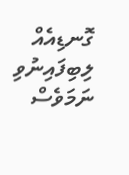ގޮނޑިއެއް ލިބިފައިނުވި ނަމަވެސް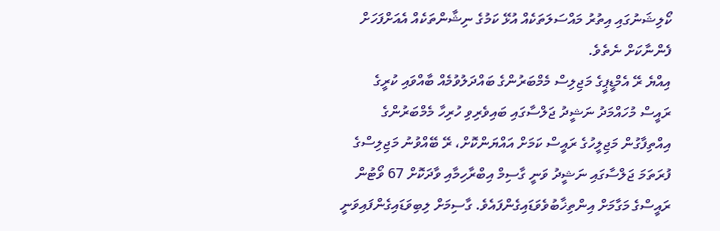ކޯލިޝަނުގައި އިތުރު މައްސަލަތަކެއް އުޅޭ ކަމުގެ ނިޝާންތަކެއް އެއަށްފަހަށް ފެންނާކަށް ނެތެވެ.
އިއްޔެ ރޭ އެމްޑީޕީގެ މަޖިލިސް މެމްބަރުންގެ ބައްދަލުވުމެއް ބާއްވައި ކުރީގެ ރައީސް މުހައްމަދު ނަޝީދު ޖަލްސާގައި ބައިވެރިވި ހުރިހާ މެމްބަރުންގެ އިއްތިފާގުން މަޖިލީހުގެ ރައީސް ކަމަށް އައްޔަންކޮށް، ރޭ ބޭއްވުނު މަޖިލިސްގެ ފުރަތަމަ ޖަލްސާގައި ނަޝީދު ވަނީ ގާސިމް އިބްރާހިމާއި ވާދަކޮށް 67 ވޯޓުން ރައީސްގެ މަގާމަށް އިންތިޚާބުވެވަޑައިގެންފައެވެ. ގާސިމަށް ލިބިވަޑައިގެންފައިވަނީ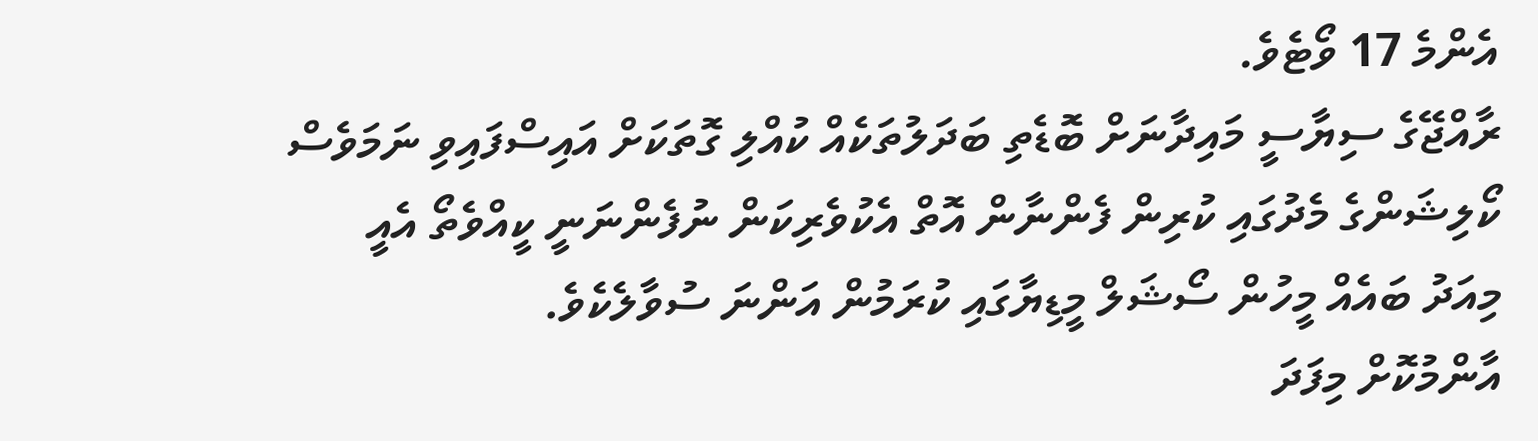އެންމެ 17 ވޯޓެވެ.
ރާއްޖޭގެ ސިޔާސީ މައިދާނަށް ބޮޑެތި ބަދަލުތަކެއް ކުއްލި ގޮތަކަށް އައިސްފައިވި ނަމަވެސް ކޯލިޝަންގެ މެދުގައި ކުރިން ފެންނާން އޮތް އެކުވެރިކަން ނުފެންނަނީ ކީއްވެތޯ އެއީ މިއަދު ބައެއް މީހުން ސޯޝަލް މީޑިޔާގައި ކުރަމުން އަންނަ ސުވާލެކެވެ.
އާންމުކޮށް މިފަދަ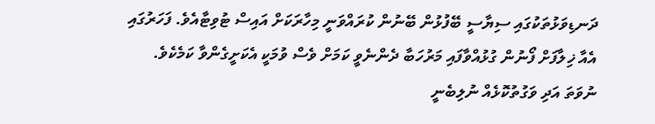ދަނޑިވަޅުތަކުގައި ސިޔާސީ ބޭފުޅުން ބޭނުން ކުރައްވަނީ މިހާރަކަށް އައިސް ޓުވިޓާއެވެ. ފަހަރުގައި އެއާ ޚިލާފަށް ފޯނުން ގުޅުއްވާފައި މަރުހަބާ ދެންނެވީ ކަމަށް ވެސް ވުމަކީ އެކަށީގެންވާ ކަމެކެވެ. ނުވަތަ އަދި ވަގުތުކޮޅެއް ނުލިބެނީ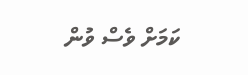ކަމަށް ވެސް ވުން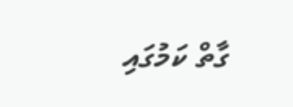ގާތް ކަމުގައި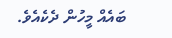ބައެއް މީހުން ދެކެއެވެ.